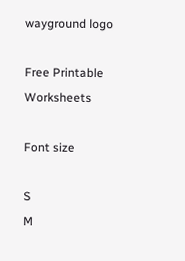wayground logo

Free Printable Worksheets

Font size

S
M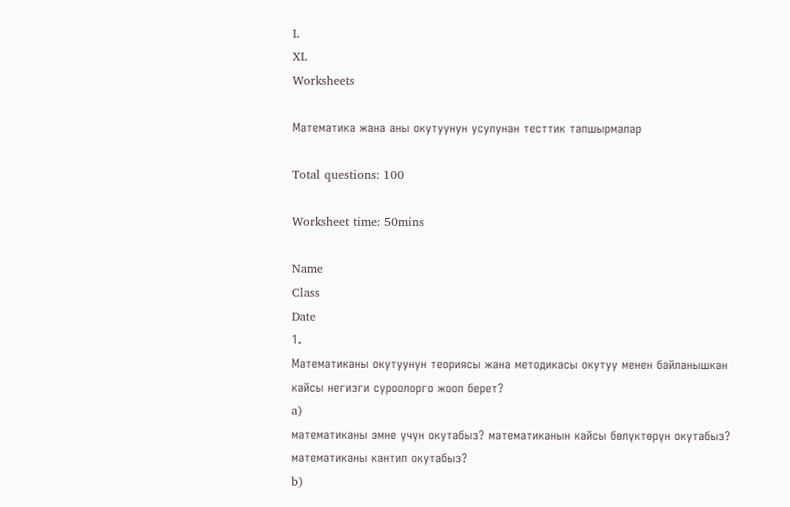L
XL
Worksheets

Математика жана аны окутуунун усулунан тесттик тапшырмалар

Total questions: 100

Worksheet time: 50mins

Name
Class
Date
1.
Математиканы окутуунун теориясы жана методикасы окутуу менен байланышкан кайсы негизги суроолорго жооп берет?
a)
математиканы эмне үчүн окутабыз? математиканын кайсы бөлүктөрүн окутабыз? математиканы кантип окутабыз?
b)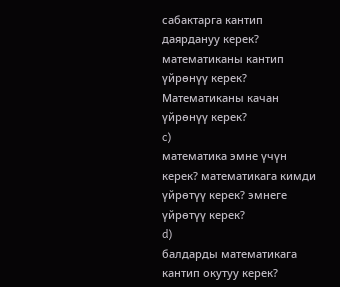сабактарга кантип даярдануу керек? математиканы кантип үйрөнүү керек? Математиканы качан үйрөнүү керек?
c)
математика эмне үчүн керек? математикага кимди үйрөтүү керек? эмнеге үйрөтүү керек?
d)
балдарды математикага кантип окутуу керек?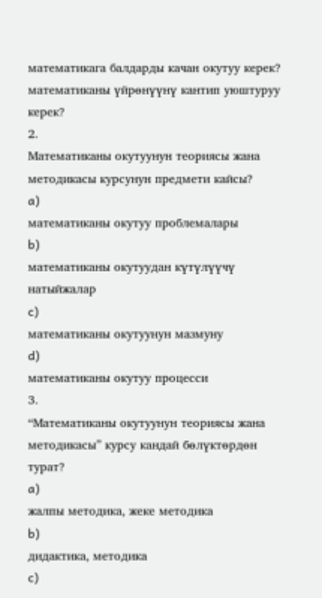математикага балдарды качан окутуу керек? математиканы үйрөнүүнү кантип уюштуруу керек?
2.
Математиканы окутуунун теориясы жана методикасы курсунун предмети кайсы?
a)
математиканы окутуу проблемалары
b)
математиканы окутуудан күтүлүүчү натыйжалар
c)
математиканы окутуунун мазмуну
d)
математиканы окутуу процесси
3.
“Математиканы окутуунун теориясы жана методикасы” курсу кандай бөлүктөрдөн турат?
a)
жалпы методика, жеке методика
b)
дидактика, методика
c)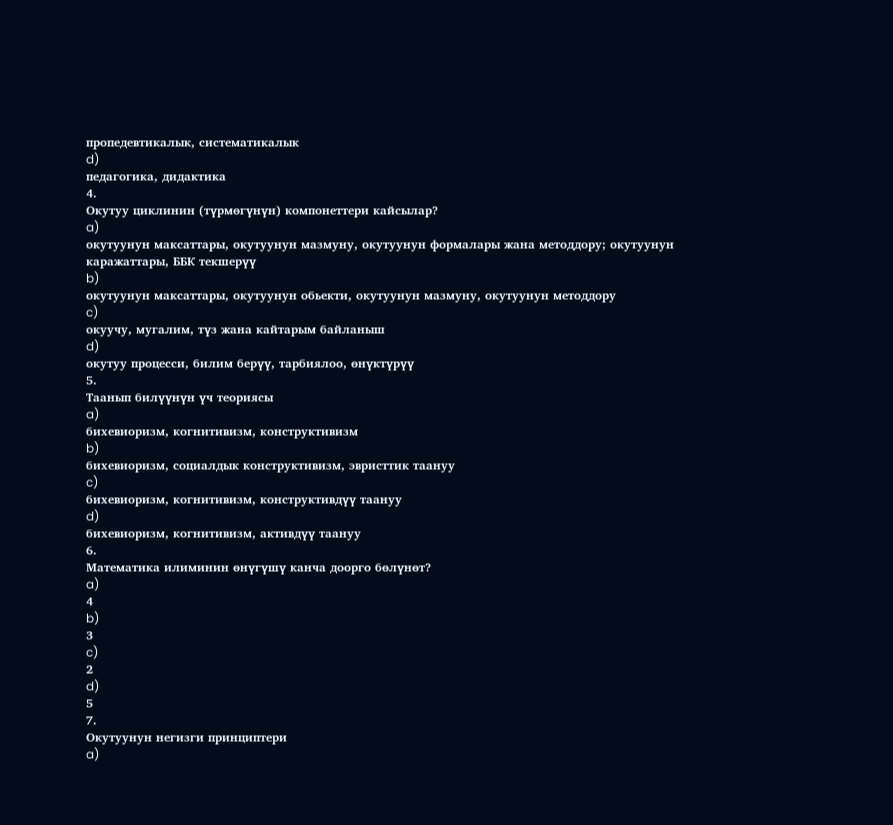пропедевтикалык, систематикалык
d)
педагогика, дидактика
4.
Окутуу циклинин (түрмөгүнүн) компонеттери кайсылар?
a)
окутуунун максаттары, окутуунун мазмуну, окутуунун формалары жана методдору; окутуунун каражаттары, ББК текшерүү
b)
окутуунун максаттары, окутуунун обьекти, окутуунун мазмуну, окутуунун методдору
c)
окуучу, мугалим, түз жана кайтарым байланыш
d)
окутуу процесси, билим берүү, тарбиялоо, өнүктүрүү
5.
Таанып билүүнүн үч теориясы
a)
бихевиоризм, когнитивизм, конструктивизм
b)
бихевиоризм, социалдык конструктивизм, эвристтик таануу
c)
бихевиоризм, когнитивизм, конструктивдүү таануу
d)
бихевиоризм, когнитивизм, активдүү таануу
6.
Математика илиминин өнүгүшү канча доорго бөлүнөт?
a)
4
b)
3
c)
2
d)
5
7.
Окутуунун негизги принциптери
a)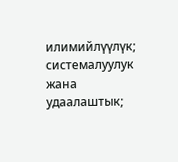илимийлүүлүк; системалуулук жана удаалаштык;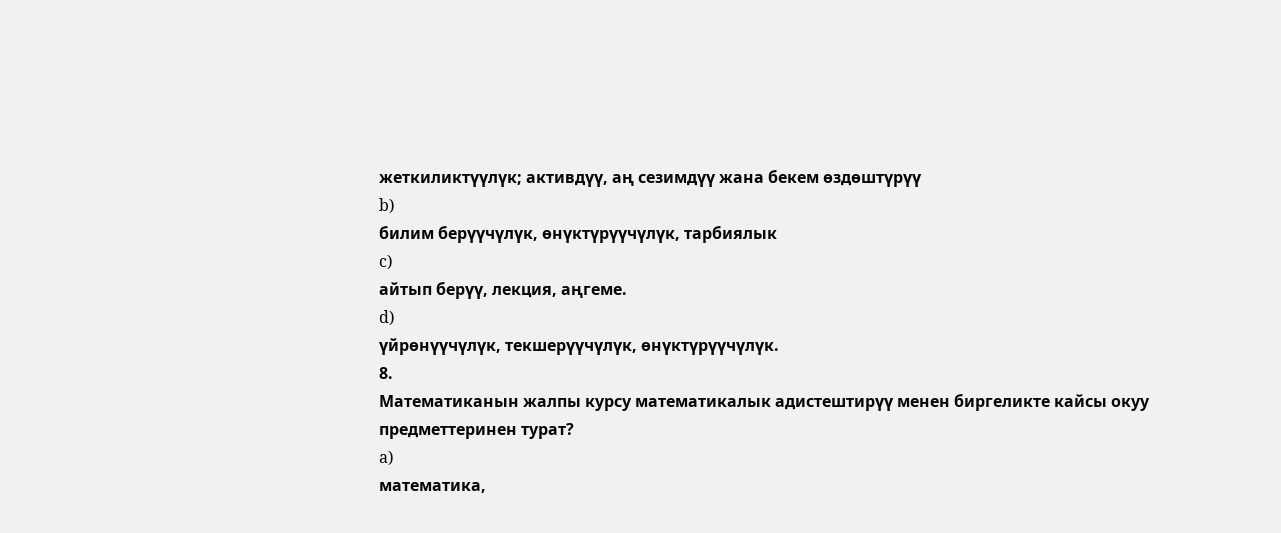жеткиликтүүлүк; активдүү, аң сезимдүү жана бекем өздөштүрүү
b)
билим берүүчүлүк, өнүктүрүүчүлүк, тарбиялык
c)
айтып берүү, лекция, аңгеме.
d)
үйрөнүүчүлүк, текшерүүчүлүк, өнүктүрүүчүлүк.
8.
Математиканын жалпы курсу математикалык адистештирүү менен биргеликте кайсы окуу предметтеринен турат?
a)
математика,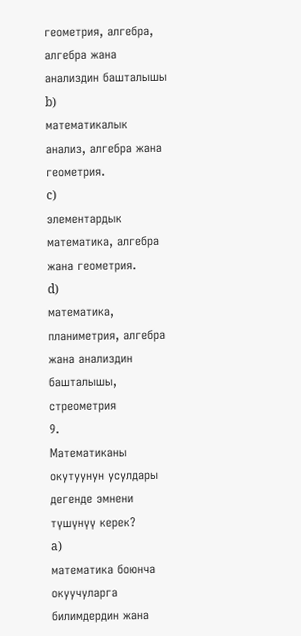геометрия, алгебра, алгебра жана анализдин башталышы
b)
математикалык анализ, алгебра жана геометрия.
c)
элементардык математика, алгебра жана геометрия.
d)
математика, планиметрия, алгебра жана анализдин башталышы, стреометрия
9.
Математиканы окутуунун усулдары дегенде эмнени түшүнүү керек?
a)
математика боюнча окуучуларга билимдердин жана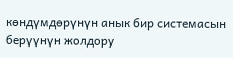көндүмдөрүнүн анык бир системасын берүүнүн жолдору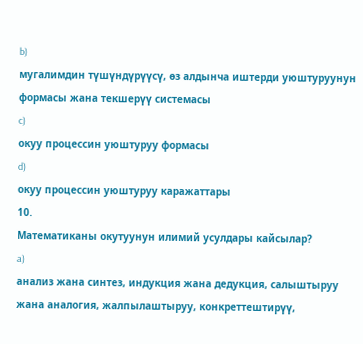b)
мугалимдин түшүндүрүүсү, өз алдынча иштерди уюштуруунун формасы жана текшерүү системасы
c)
окуу процессин уюштуруу формасы
d)
окуу процессин уюштуруу каражаттары
10.
Математиканы окутуунун илимий усулдары кайсылар?
a)
анализ жана синтез, индукция жана дедукция, салыштыруу жана аналогия, жалпылаштыруу, конкреттештирүү,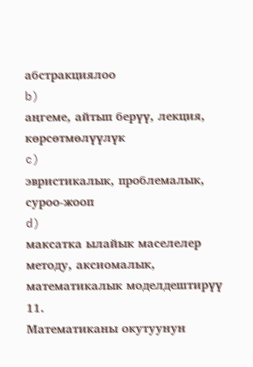абстракциялоо
b)
аңгеме, айтып берүү, лекция, көрсөтмөлүүлүк
c)
эвристикалык, проблемалык, суроо-жооп
d)
максатка ылайык маселелер методу, аксиомалык, математикалык моделдештирүү
11.
Математиканы окутуунун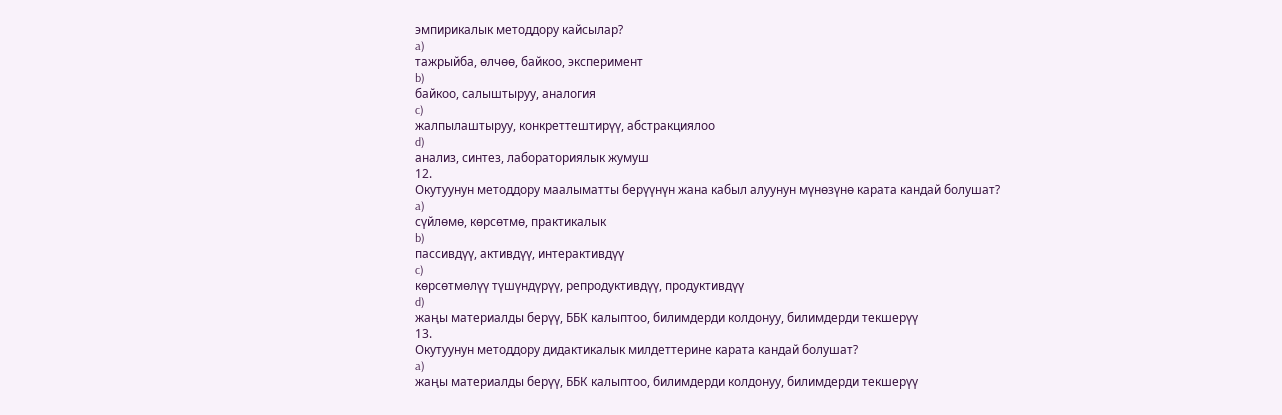эмпирикалык методдору кайсылар?
a)
тажрыйба, өлчөө, байкоо, эксперимент
b)
байкоо, салыштыруу, аналогия
c)
жалпылаштыруу, конкреттештирүү, абстракциялоо
d)
анализ, синтез, лабораториялык жумуш
12.
Окутуунун методдору маалыматты берүүнүн жана кабыл алуунун мүнөзүнө карата кандай болушат?
a)
сүйлөмө, көрсөтмө, практикалык
b)
пассивдүү, активдүү, интерактивдүү
c)
көрсөтмөлүү түшүндүрүү, репродуктивдүү, продуктивдүү
d)
жаңы материалды берүү, ББК калыптоо, билимдерди колдонуу, билимдерди текшерүү
13.
Окутуунун методдору дидактикалык милдеттерине карата кандай болушат?
a)
жаңы материалды берүү, ББК калыптоо, билимдерди колдонуу, билимдерди текшерүү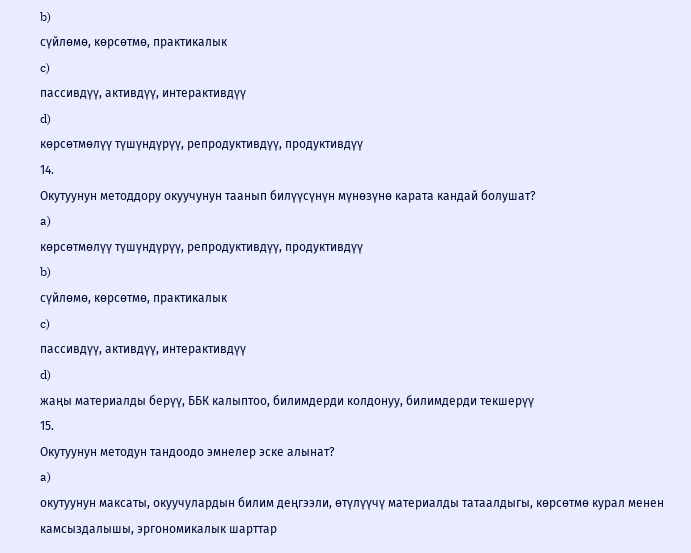b)
сүйлөмө, көрсөтмө, практикалык
c)
пассивдүү, активдүү, интерактивдүү
d)
көрсөтмөлүү түшүндүрүү, репродуктивдүү, продуктивдүү
14.
Окутуунун методдору окуучунун таанып билүүсүнүн мүнөзүнө карата кандай болушат?
a)
көрсөтмөлүү түшүндүрүү, репродуктивдүү, продуктивдүү
b)
сүйлөмө, көрсөтмө, практикалык
c)
пассивдүү, активдүү, интерактивдүү
d)
жаңы материалды берүү, ББК калыптоо, билимдерди колдонуу, билимдерди текшерүү
15.
Окутуунун методун тандоодо эмнелер эске алынат?
a)
окутуунун максаты, окуучулардын билим деңгээли, өтүлүүчү материалды татаалдыгы, көрсөтмө курал менен камсыздалышы, эргономикалык шарттар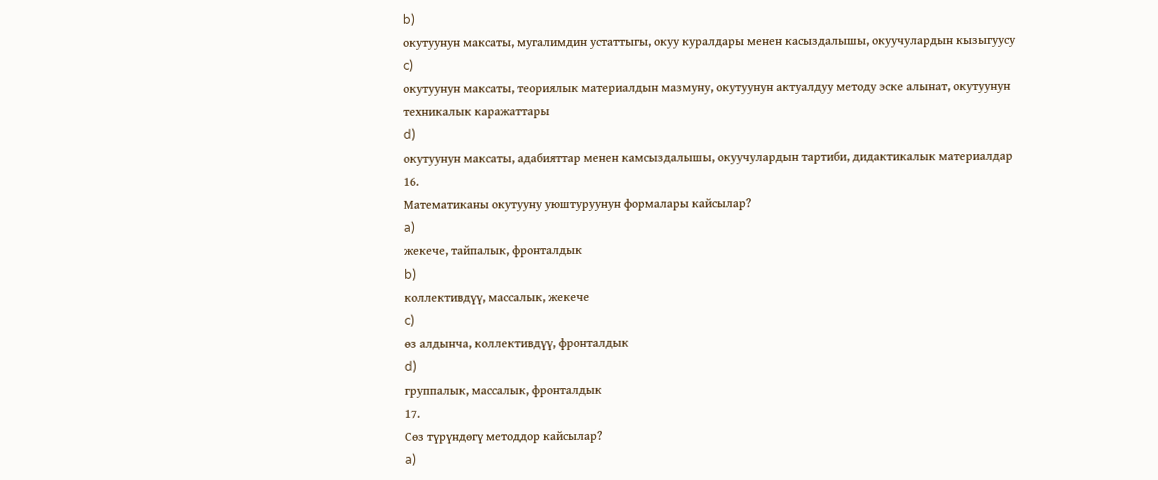b)
окутуунун максаты, мугалимдин устаттыгы, окуу куралдары менен касыздалышы, окуучулардын кызыгуусу
c)
окутуунун максаты, теориялык материалдын мазмуну, окутуунун актуалдуу методу эске алынат, окутуунун техникалык каражаттары
d)
окутуунун максаты, адабияттар менен камсыздалышы, окуучулардын тартиби, дидактикалык материалдар
16.
Математиканы окутууну уюштуруунун формалары кайсылар?
a)
жекече, тайпалык, фронталдык
b)
коллективдүү, массалык, жекече
c)
өз алдынча, коллективдүү, фронталдык
d)
группалык, массалык, фронталдык
17.
Сөз түрүндөгү методдор кайсылар?
a)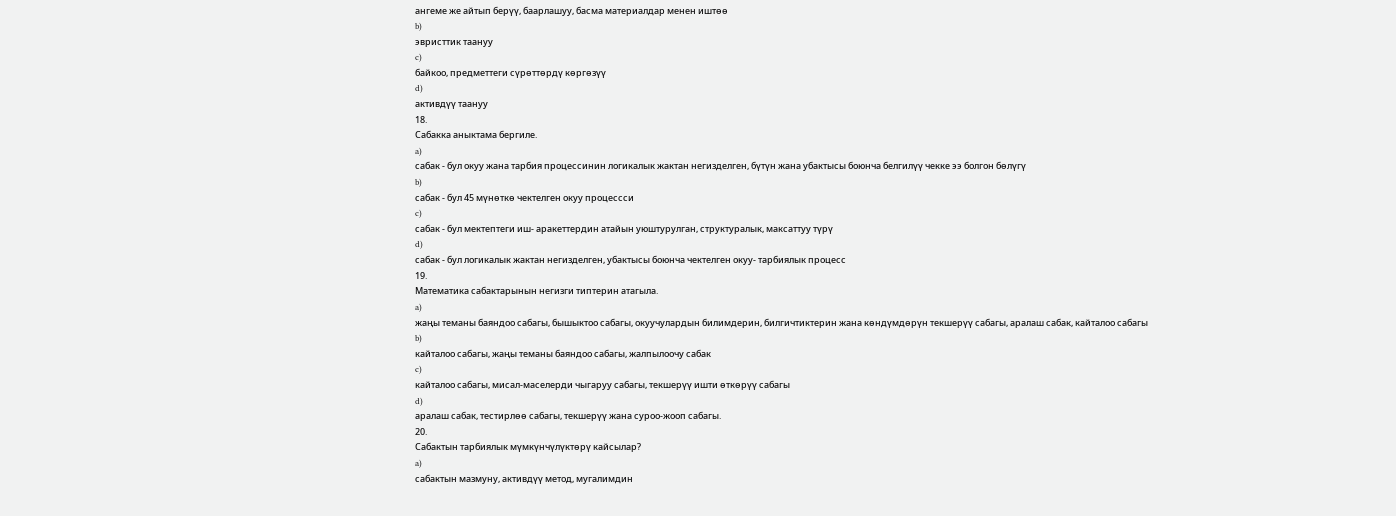ангеме же айтып берүү, баарлашуу, басма материалдар менен иштөө
b)
эвристтик таануу
c)
байкоо, предметтеги сүрөттөрдү көргөзүү
d)
активдүү таануу
18.
Сабакка аныктама бергиле.
a)
сабак - бул окуу жана тарбия процессинин логикалык жактан негизделген, бүтүн жана убактысы боюнча белгилүү чекке ээ болгон бөлүгү
b)
сабак - бул 45 мүнөткө чектелген окуу процессси
c)
сабак - бул мектептеги иш- аракеттердин атайын уюштурулган, структуралык, максаттуу түрү
d)
сабак - бул логикалык жактан негизделген, убактысы боюнча чектелген окуу- тарбиялык процесс
19.
Математика сабактарынын негизги типтерин атагыла.
a)
жаңы теманы баяндоо сабагы, бышыктоо сабагы, окуучулардын билимдерин, билгичтиктерин жана көндүмдөрүн текшерүү сабагы, аралаш сабак, кайталоо сабагы
b)
кайталоо сабагы, жаңы теманы баяндоо сабагы, жалпылоочу сабак
c)
кайталоо сабагы, мисал-маселерди чыгаруу сабагы, текшерүү ишти өткөрүү сабагы
d)
аралаш сабак, тестирлөө сабагы, текшерүү жана суроо-жооп сабагы.
20.
Сабактын тарбиялык мүмкүнчүлүктөрү кайсылар?
a)
сабактын мазмуну, активдүү метод, мугалимдин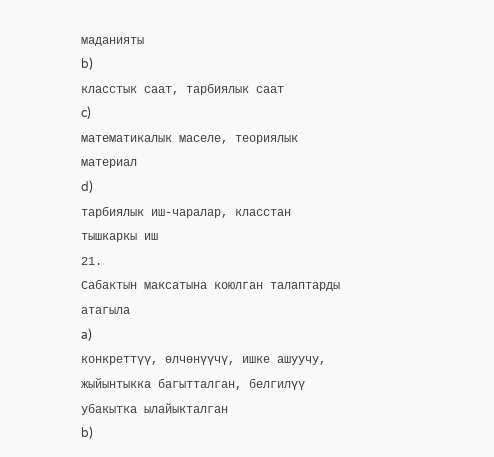маданияты
b)
класстык саат, тарбиялык саат
c)
математикалык маселе, теориялык материал
d)
тарбиялык иш-чаралар, класстан тышкаркы иш
21.
Сабактын максатына коюлган талаптарды атагыла
a)
конкреттүү, өлчөнүүчү, ишке ашуучу, жыйынтыкка багытталган, белгилүү убакытка ылайыкталган
b)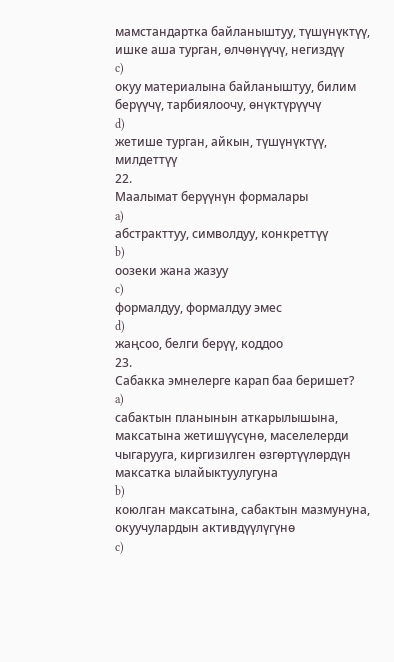мамстандартка байланыштуу, түшүнүктүү, ишке аша турган, өлчөнүүчү, негиздүү
c)
окуу материалына байланыштуу, билим берүүчү, тарбиялоочу, өнүктүрүүчү
d)
жетише турган, айкын, түшүнүктүү, милдеттүү
22.
Маалымат берүүнүн формалары
a)
абстракттуу, символдуу, конкреттүү
b)
оозеки жана жазуу
c)
формалдуу, формалдуу эмес
d)
жаңсоо, белги берүү, коддоо
23.
Сабакка эмнелерге карап баа беришет?
a)
сабактын планынын аткарылышына, максатына жетишүүсүнө, маселелерди чыгарууга, киргизилген өзгөртүүлөрдүн максатка ылайыктуулугуна
b)
коюлган максатына, сабактын мазмунуна, окуучулардын активдүүлүгүнө
c)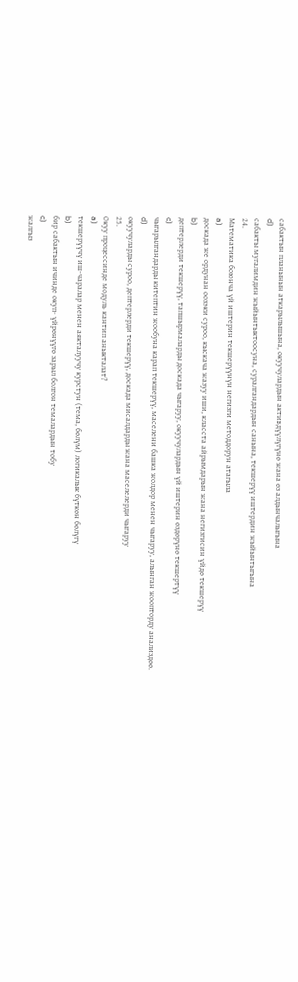сабактын планынын аткарылышына, окуучулардын активдүүлүгүнө жана өз алдынчалыгына
d)
сабакты мугалимдин жыйынтыктоосуна, суралгандардын санына, текшерүү иштердин жыйынтыгына
24.
Математика боюнча үй иштерин текшерүүнүн негизги методдорун атагыла
a)
доскада же ордунан оозэки суроо, кыскача жазуу иши, класста айрымдарын жана негизгисин үйдө текшерүү
b)
дептерлерди текшерүү, тапшырмаларды доскада чыгаруу, окуучулардын үй иштерин өздөрүнө текшертүү
c)
чыгарылгандарды китептин жообуна карап текшерүү, маселени башка жолдор менен чыгаруу, алынган жоопторду анализдөө.
d)
окуучуларды суроо, дептерлерди текшерүү, доскада мисалдарды жана маселелерди чыгаруу
25.
Окуу процессинде модуль кантип аныкталат?
a)
текшерүүчү иш-чаралар менен аякталуучу курстун (тема, бөлүм) логикалык бүткөн бөлүгү
b)
бир сабактын ичинде окуп- үйрөнүүгө зарыл болгон темалардын тобу
c)
жалгыз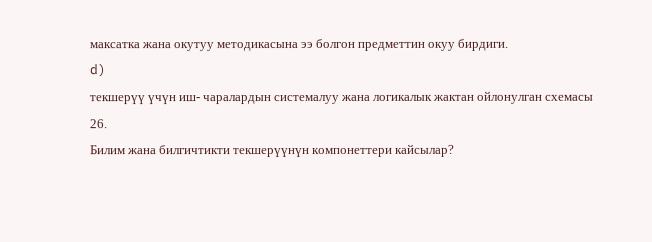максатка жана окутуу методикасына ээ болгон предметтин окуу бирдиги.
d)
текшерүү үчүн иш- чаралардын системалуу жана логикалык жактан ойлонулган схемасы
26.
Билим жана билгичтикти текшерүүнүн компонеттери кайсылар?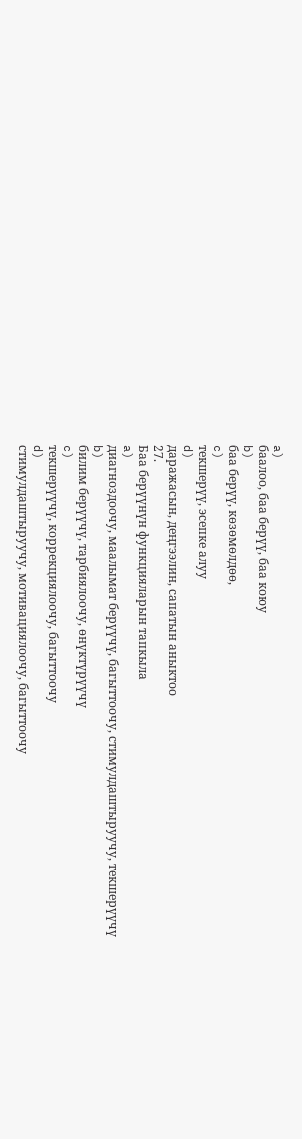a)
баалоо, баа берүү, баа коюу
b)
баа берүү, көзөмөлдөө,
c)
текшерүү, эсепке алуу
d)
даражасын, деңгээлин, сапатын аныктоо
27.
Баа берүүнүн функцияларын тапкыла
a)
диагноздоочу, маалымат берүүчү, багыттоочу, стимулдаштыруучу, текшерүүчү
b)
билим берүүчү, тарбиялоочу, өнүктүрүүчү
c)
текшерүүчү, коррекциялоочу, багыттоочу
d)
стимулдаштыруучу, мотивациялоочу, багыттоочу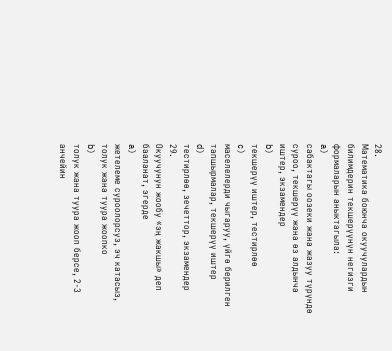28.
Математика боюнча окуучулардын билимдерин текшерүүнүн негизги формаларын аныктагыла:
a)
сабактагы оозеки жана жазуу түрүндө суроо, текшерүү жана өз алдынча иштер, экзамендер
b)
текшерүү иштер, тестирлөө
c)
маселелерди чыгаруу, үйгө берилген тапшырмалар, текшерүү иштер
d)
тестирлөө, зечеттор, экзамендер
29.
Окуучунун жообу «эң жакшы» деп бааланат, эгерде
a)
жетелеме суроолорсуз, эч катасыз, толук жана туура жоопко
b)
толук жана туура жооп берсе, 2-3 анчейин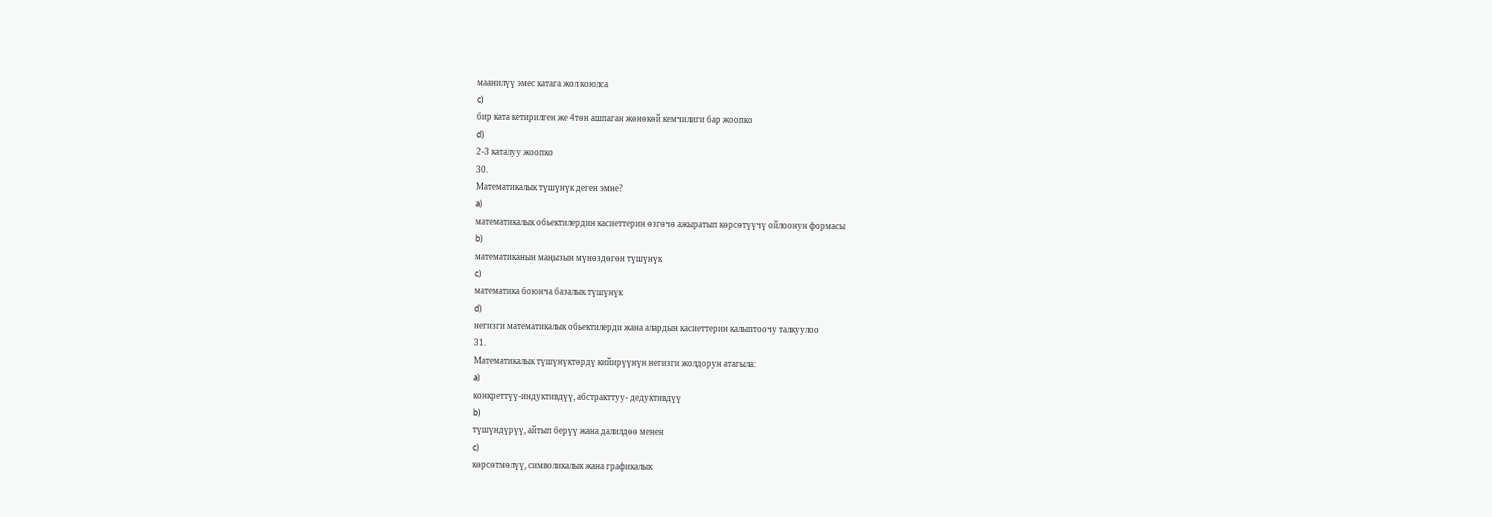маанилүү эмес катага жол коюлса
c)
бир ката кетирилген же 4төн ашпаган жөнөкөй кемчилиги бар жоопко
d)
2-3 каталуу жоопко
30.
Математикалык түшүнүк деген эмне?
a)
математикалык обьектилердин касиеттерин өзгөчө ажыратып көрсөтүүчү ойлоонун формасы
b)
математиканын маңызын мүнөздөгөн түшүнүк
c)
математика боюнча базалык түшүнүк
d)
негизги математикалык обьектилерди жана алардын касиеттерин калыптоочу талкуулоо
31.
Математикалык түшүнүктөрдү кийирүүнүн негизги жолдорун атагыла:
a)
конкреттүү-индуктивдүү, абстракттуу- дедуктивдүү
b)
түшүндүрүү, айтып берүү жана далилдөө менен
c)
көрсөтмөлүү, символикалык жана графикалык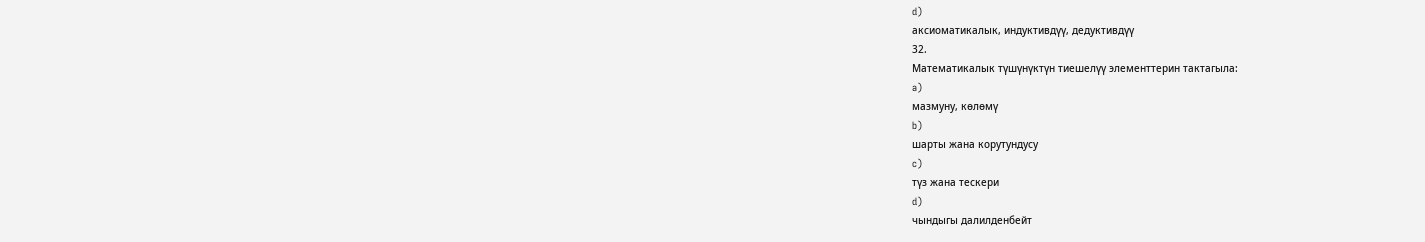d)
аксиоматикалык, индуктивдүү, дедуктивдүү
32.
Математикалык түшүнүктүн тиешелүү элементтерин тактагыла:
a)
мазмуну, көлөмү
b)
шарты жана корутундусу
c)
түз жана тескери
d)
чындыгы далилденбейт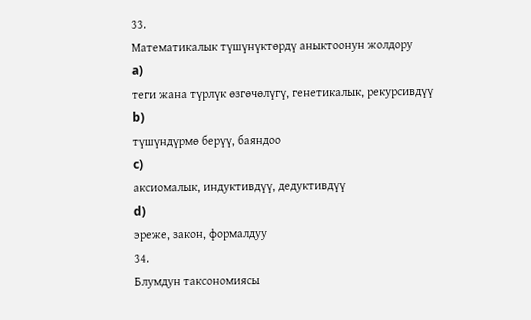33.
Математикалык түшүнүктөрдү аныктоонун жолдору
a)
теги жана түрлүк өзгөчөлүгү, генетикалык, рекурсивдүү
b)
түшүндүрмө берүү, баяндоо
c)
аксиомалык, индуктивдүү, дедуктивдүү
d)
эреже, закон, формалдуу
34.
Блумдун таксономиясы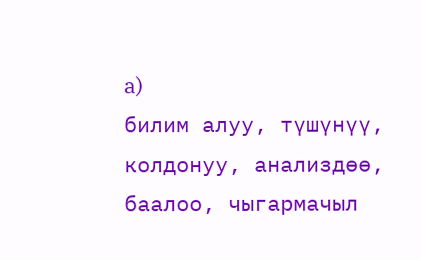a)
билим алуу, түшүнүү, колдонуу, анализдөө, баалоо, чыгармачыл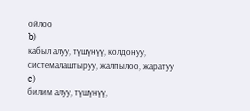ойлоо
b)
кабыл алуу, түшүнүү, колдонуу, системалаштыруу, жалпылоо, жаратуу
c)
билим алуу, түшүнүү,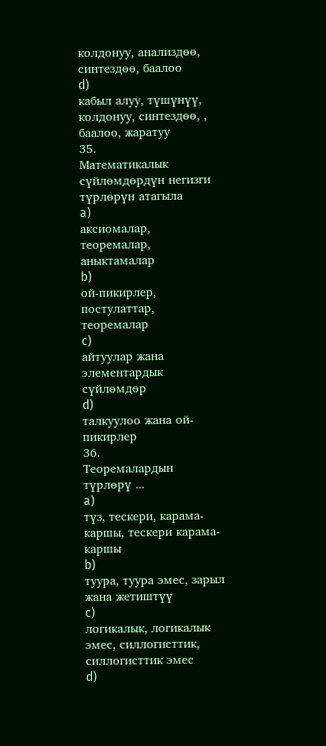колдонуу, анализдөө, синтездөө, баалоо
d)
кабыл алуу, түшүнүү, колдонуу, синтездөө, , баалоо, жаратуу
35.
Математикалык сүйлөмдөрдүн негизги түрлөрүн атагыла
a)
аксиомалар, теоремалар, аныктамалар
b)
ой-пикирлер, постулаттар, теоремалар
c)
айтуулар жана элементардык сүйлөмдөр
d)
талкуулоо жана ой-пикирлер
36.
Теоремалардын түрлөрү ...
a)
түз, тескери, карама-каршы, тескери карама-каршы
b)
туура, туура эмес, зарыл жана жетиштүү
c)
логикалык, логикалык эмес, силлогисттик, силлогисттик эмес
d)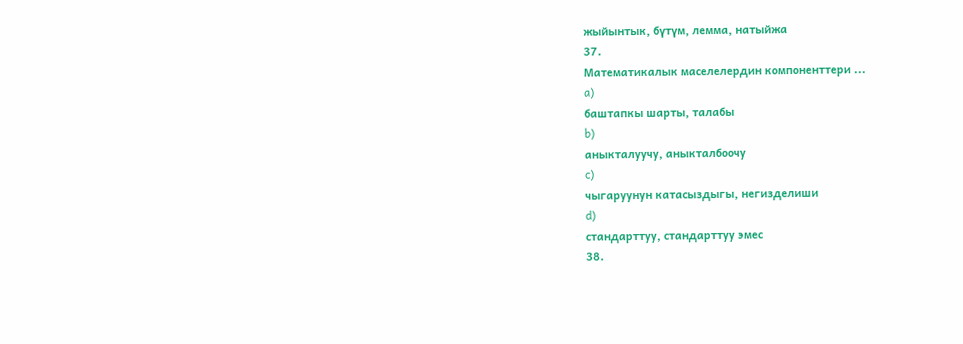жыйынтык, бүтүм, лемма, натыйжа
37.
Математикалык маселелердин компоненттери ...
a)
баштапкы шарты, талабы
b)
аныкталуучу, аныкталбоочу
c)
чыгаруунун катасыздыгы, негизделиши
d)
стандарттуу, стандарттуу эмес
38.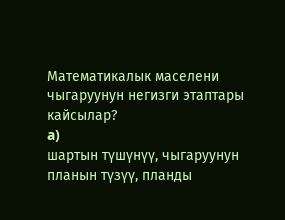Математикалык маселени чыгаруунун негизги этаптары кайсылар?
a)
шартын түшүнүү, чыгаруунун планын түзүү, планды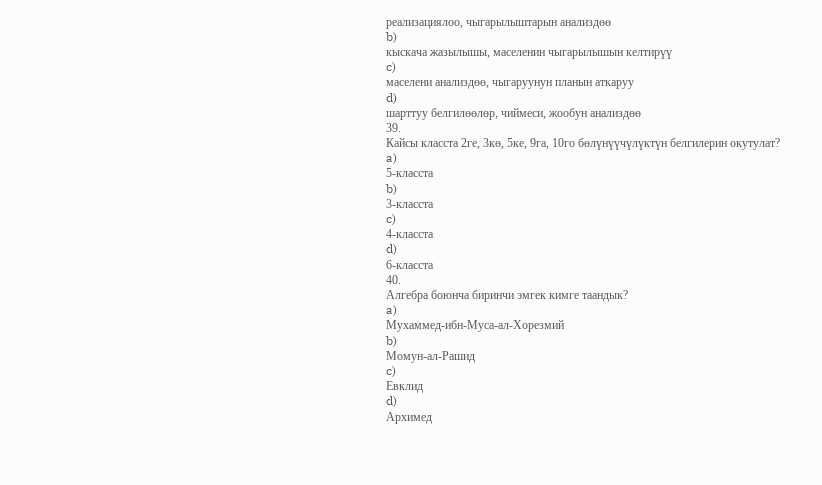реализациялоо, чыгарылыштарын анализдөө
b)
кыскача жазылышы, маселенин чыгарылышын келтирүү
c)
маселени анализдөө, чыгаруунун планын аткаруу
d)
шарттуу белгилөөлөр, чиймеси, жообун анализдөө
39.
Кайсы класста 2ге, 3кө, 5ке, 9га, 10го бөлүнүүчүлүктүн белгилерин окутулат?
a)
5-класста
b)
3-класста
c)
4-класста
d)
6-класста
40.
Алгебра боюнча биринчи эмгек кимге таандык?
a)
Мухаммед-ибн-Муса-ал-Хорезмий
b)
Момун-ал-Рашид
c)
Евклид
d)
Архимед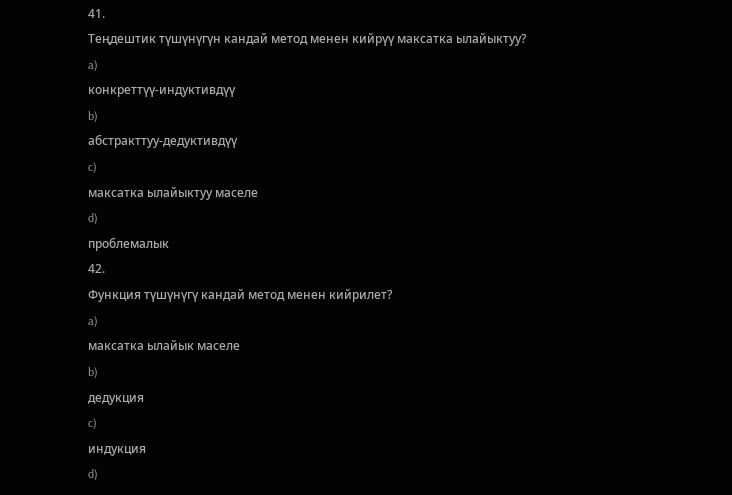41.
Теңдештик түшүнүгүн кандай метод менен кийрүү максатка ылайыктуу?
a)
конкреттүү-индуктивдүү
b)
абстракттуу-дедуктивдүү
c)
максатка ылайыктуу маселе
d)
проблемалык
42.
Функция түшүнүгү кандай метод менен кийрилет?
a)
максатка ылайык маселе
b)
дедукция
c)
индукция
d)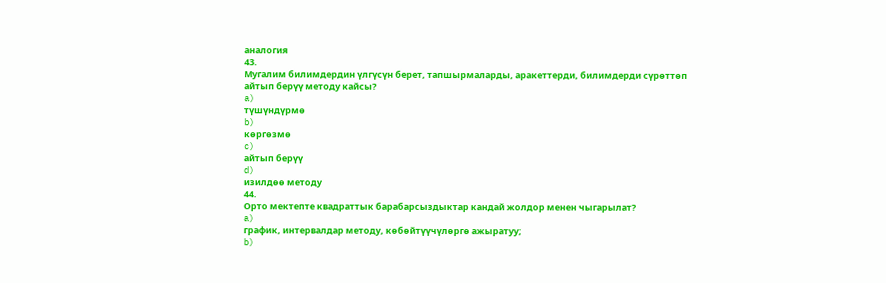аналогия
43.
Мугалим билимдердин үлгүсүн берет, тапшырмаларды, аракеттерди, билимдерди сүрөттөп айтып берүү методу кайсы?
a)
түшүндүрмө
b)
көргөзмө
c)
айтып берүү
d)
изилдөө методу
44.
Орто мектепте квадраттык барабарсыздыктар кандай жолдор менен чыгарылат?
a)
график, интервалдар методу, көбөйтүүчүлөргө ажыратуу;
b)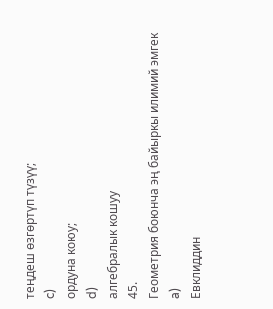теңдеш өзгөртүп түзүү;
c)
ордуна коюу;
d)
алгебралык кошуу
45.
Геометрия боюнча эң байыркы илимий эмгек
a)
Евклиддин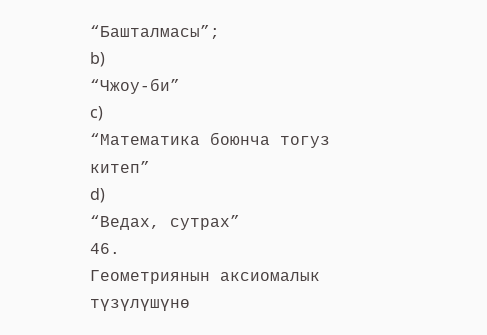“Башталмасы”;
b)
“Чжоу-би”
c)
“Математика боюнча тогуз китеп”
d)
“Ведах, сутрах”
46.
Геометриянын аксиомалык түзүлүшүнө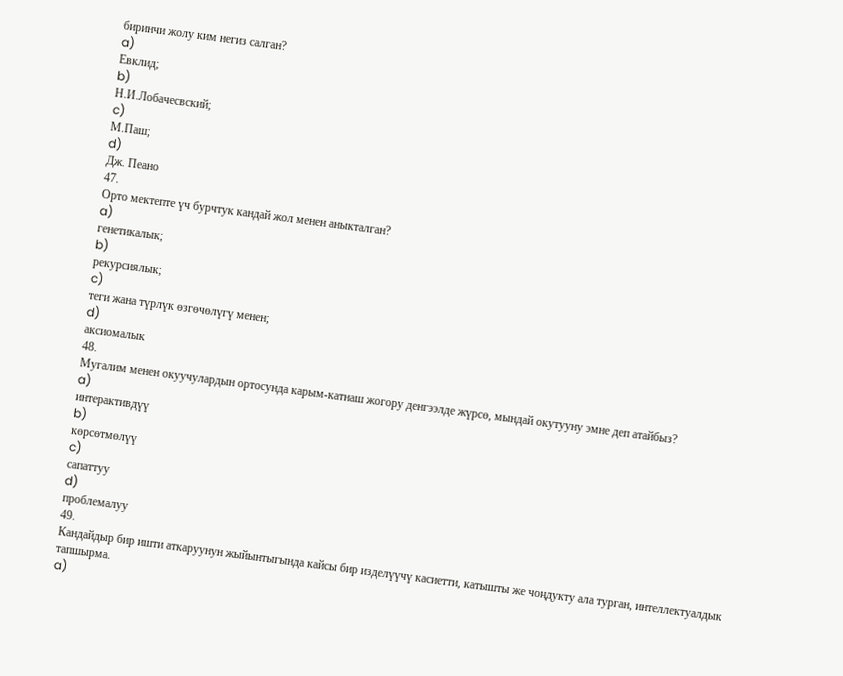биринчи жолу ким негиз салган?
a)
Евклид;
b)
Н.И.Лобачесвский;
c)
М.Паш;
d)
Дж. Пеано
47.
Орто мектепте үч бурчтук кандай жол менен аныкталган?
a)
генетикалык;
b)
рекурсиялык;
c)
теги жана түрлүк өзгөчөлүгү менен;
d)
аксиомалык
48.
Мугалим менен окуучулардын ортосунда карым-катнаш жогору денгээлде жүрсө, мындай окутууну эмне деп атайбыз?
a)
интерактивдүү
b)
көрсөтмөлүү
c)
сапаттуу
d)
проблемалуу
49.
Кандайдыр бир ишти аткаруунун жыйынтыгында кайсы бир изделүүчү касиетти, катышты же чоңдукту ала турган, интеллектуалдык тапшырма.
a)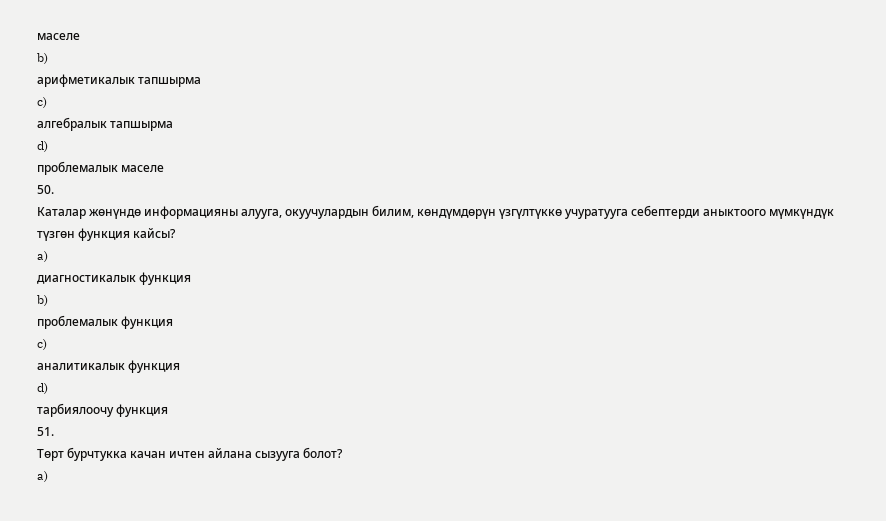маселе
b)
арифметикалык тапшырма
c)
алгебралык тапшырма
d)
проблемалык маселе
50.
Каталар жөнүндө информацияны алууга, окуучулардын билим, көндүмдөрүн үзгүлтүккө учуратууга себептерди аныктоого мүмкүндүк түзгөн функция кайсы?
a)
диагностикалык функция
b)
проблемалык функция
c)
аналитикалык функция
d)
тарбиялоочу функция
51.
Төрт бурчтукка качан ичтен айлана сызууга болот?
a)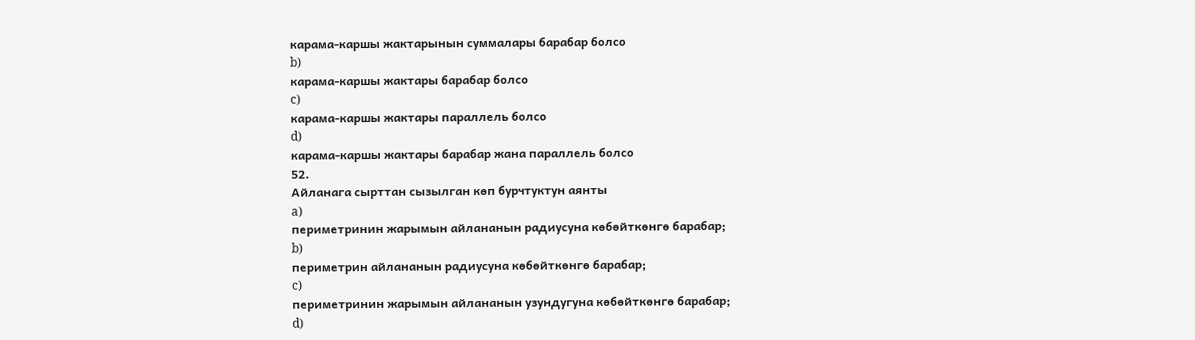карама-каршы жактарынын суммалары барабар болсо
b)
карама-каршы жактары барабар болсо
c)
карама-каршы жактары параллель болсо
d)
карама-каршы жактары барабар жана параллель болсо
52.
Айланага сырттан сызылган көп бурчтуктун аянты
a)
периметринин жарымын айлананын радиусуна көбөйткөнгө барабар;
b)
периметрин айлананын радиусуна көбөйткөнгө барабар;
c)
периметринин жарымын айлананын узундугуна көбөйткөнгө барабар;
d)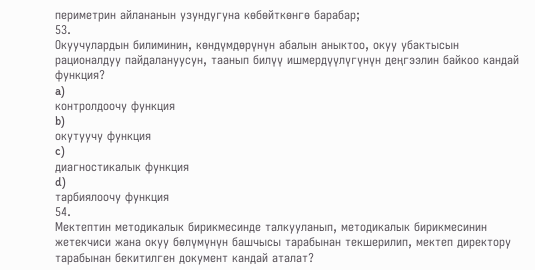периметрин айлананын узундугуна көбөйткөнгө барабар;
53.
Окуучулардын билиминин, көндүмдөрүнүн абалын аныктоо, окуу убактысын рационалдуу пайдалануусун, таанып билүү ишмердүүлүгүнүн деңгээлин байкоо кандай функция?
a)
контролдоочу функция
b)
окутуучу функция
c)
диагностикалык функция
d)
тарбиялоочу функция
54.
Мектептин методикалык бирикмесинде талкууланып, методикалык бирикмесинин жетекчиси жана окуу бөлүмүнүн башчысы тарабынан текшерилип, мектеп директору тарабынан бекитилген документ кандай аталат?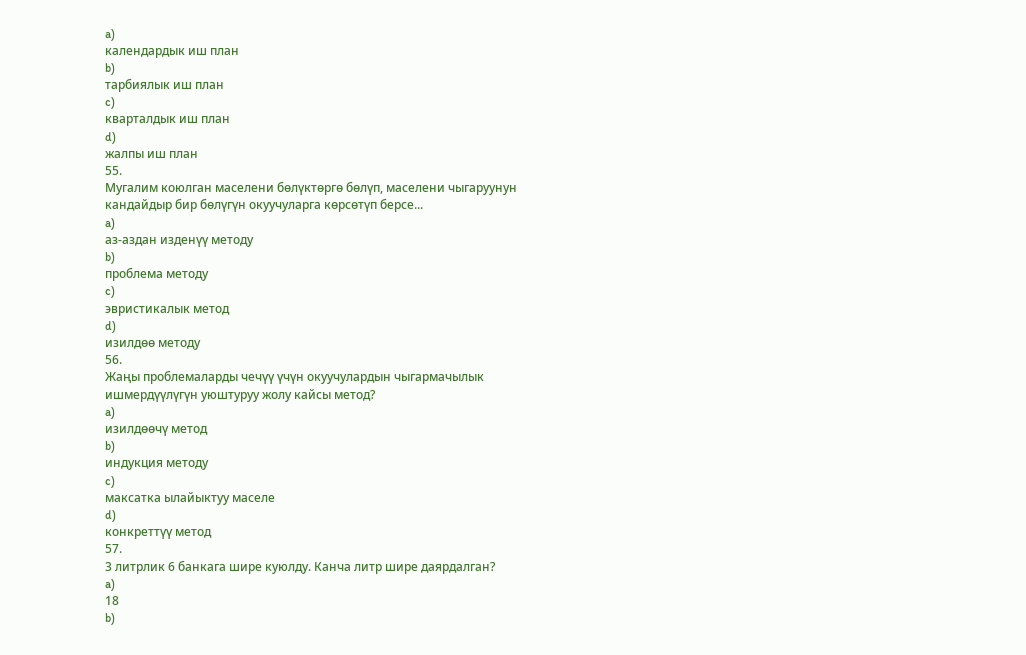a)
календардык иш план
b)
тарбиялык иш план
c)
кварталдык иш план
d)
жалпы иш план
55.
Мугалим коюлган маселени бөлүктөргө бөлүп, маселени чыгаруунун кандайдыр бир бөлүгүн окуучуларга көрсөтүп берсе...
a)
аз-аздан изденүү методу
b)
проблема методу
c)
эвристикалык метод
d)
изилдөө методу
56.
Жаңы проблемаларды чечүү үчүн окуучулардын чыгармачылык ишмердүүлүгүн уюштуруу жолу кайсы метод?
a)
изилдөөчү метод
b)
индукция методу
c)
максатка ылайыктуу маселе
d)
конкреттүү метод
57.
3 литрлик 6 банкага шире куюлду. Канча литр шире даярдалган?
a)
18
b)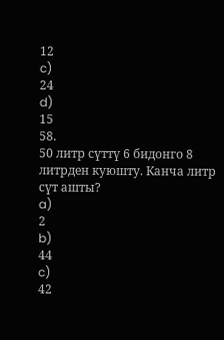12
c)
24
d)
15
58.
50 литр сүттү 6 бидонго 8 литрден куюшту. Канча литр сүт ашты?
a)
2
b)
44
c)
42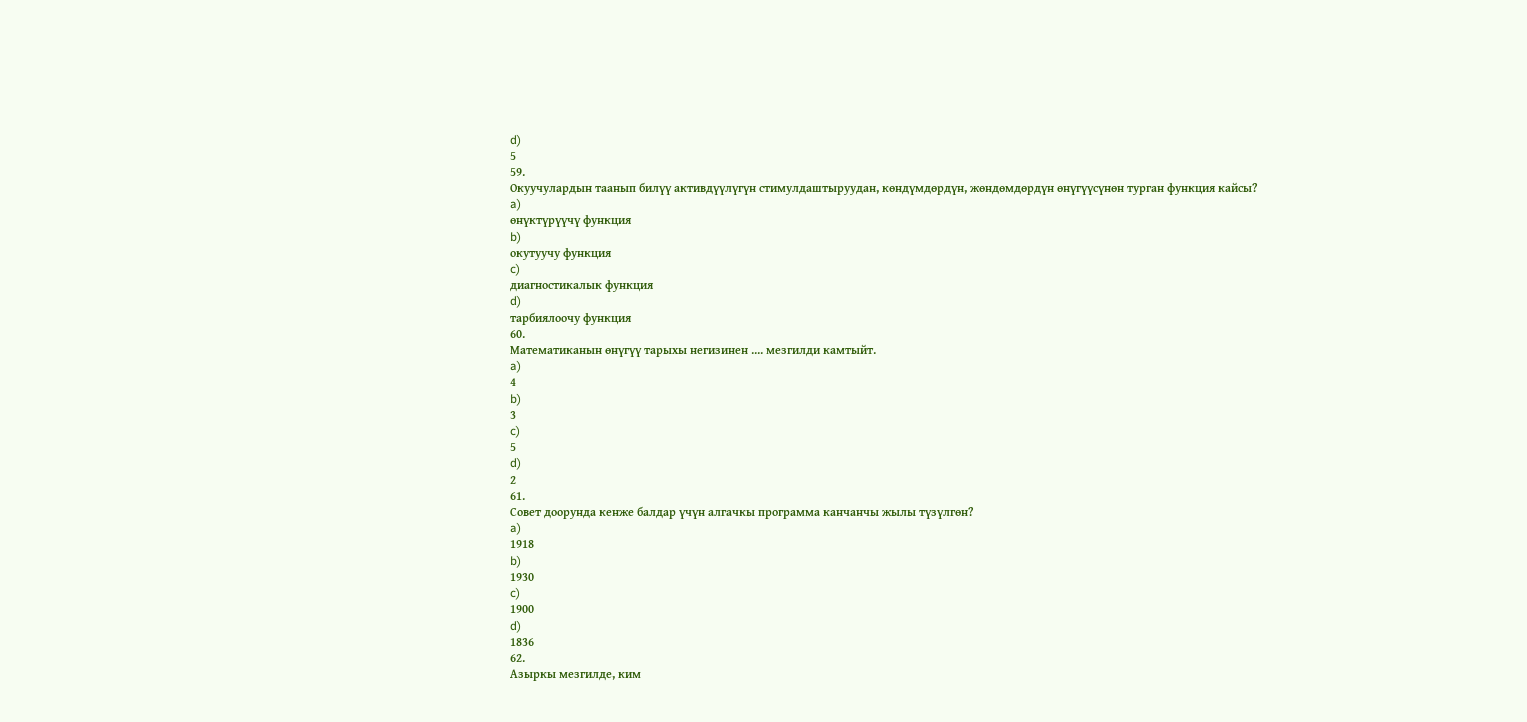d)
5
59.
Окуучулардын таанып билүү активдүүлүгүн стимулдаштыруудан, көндүмдөрдүн, жөндөмдөрдүн өнүгүүсүнөн турган функция кайсы?
a)
өнүктүрүүчү функция
b)
окутуучу функция
c)
диагностикалык функция
d)
тарбиялоочу функция
60.
Математиканын өнүгүү тарыхы негизинен .... мезгилди камтыйт.
a)
4
b)
3
c)
5
d)
2
61.
Совет доорунда кенже балдар үчүн алгачкы программа канчанчы жылы түзүлгөн?
a)
1918
b)
1930
c)
1900
d)
1836
62.
Азыркы мезгилде, ким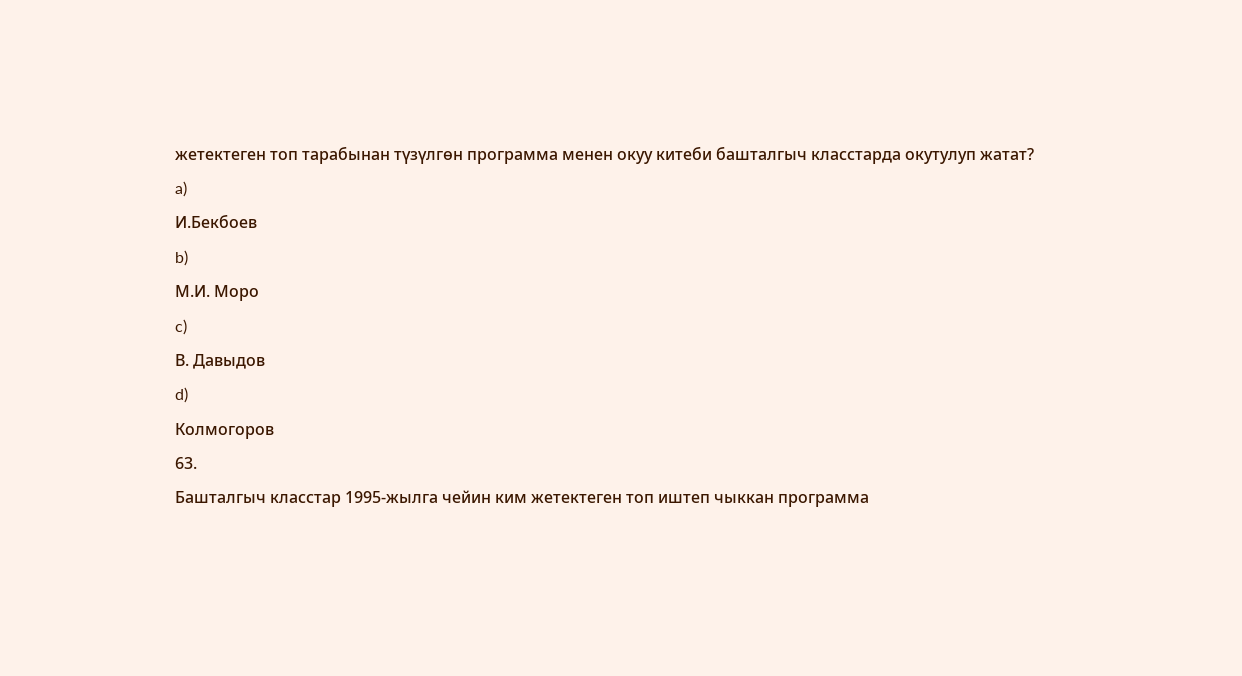жетектеген топ тарабынан түзүлгөн программа менен окуу китеби башталгыч класстарда окутулуп жатат?
a)
И.Бекбоев
b)
М.И. Моро
c)
В. Давыдов
d)
Колмогоров
63.
Башталгыч класстар 1995-жылга чейин ким жетектеген топ иштеп чыккан программа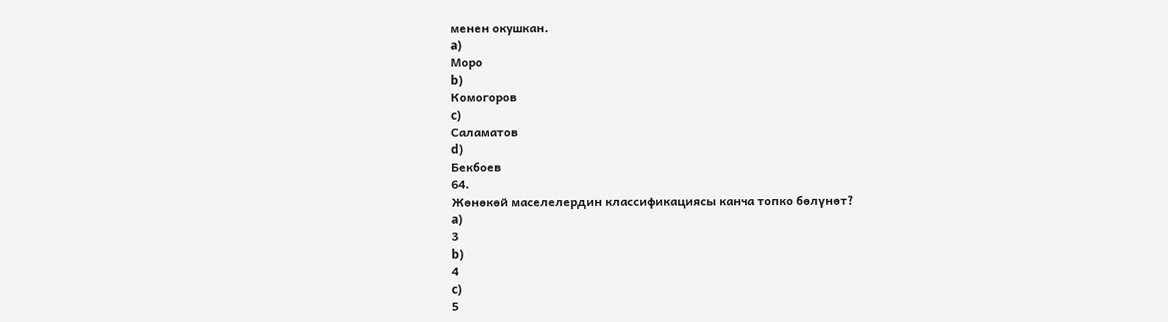менен окушкан.
a)
Моро
b)
Комогоров
c)
Саламатов
d)
Бекбоев
64.
Жөнөкөй маселелердин классификациясы канча топко бөлүнөт?
a)
3
b)
4
c)
5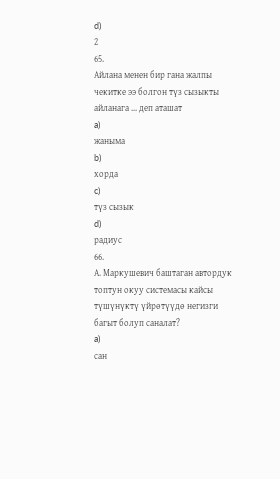d)
2
65.
Айлана менен бир гана жалпы чекитке ээ болгон түз сызыкты айланага ... деп аташат
a)
жаныма
b)
хорда
c)
түз сызык
d)
радиус
66.
А. Маркушевич баштаган автордук топтун окуу системасы кайсы түшүнүктү үйрөтүүдө негизги багыт болуп саналат?
a)
сан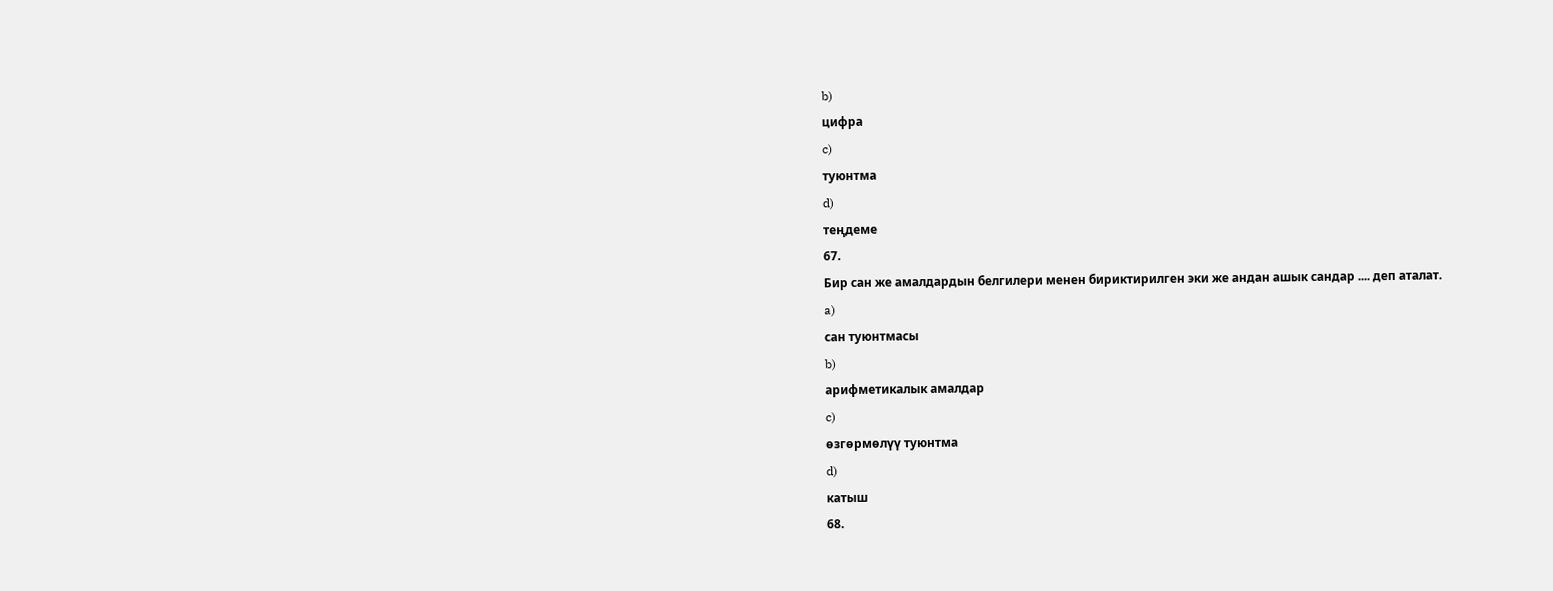b)
цифра
c)
туюнтма
d)
теңдеме
67.
Бир сан же амалдардын белгилери менен бириктирилген эки же андан ашык сандар .... деп аталат.
a)
сан туюнтмасы
b)
арифметикалык амалдар
c)
өзгөрмөлүү туюнтма
d)
катыш
68.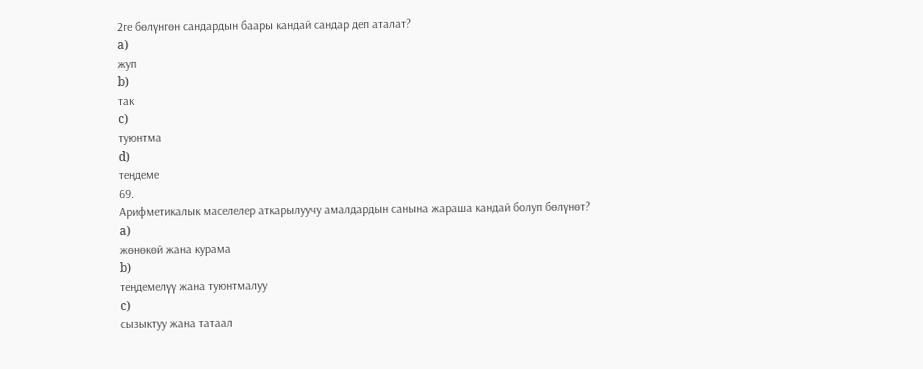2ге бөлүнгөн сандардын баары кандай сандар деп аталат?
a)
жуп
b)
так
c)
туюнтма
d)
теңдеме
69.
Арифметикалык маселелер аткарылуучу амалдардын санына жараша кандай болуп бөлүнөт?
a)
жөнөкөй жана курама
b)
теңдемелүү жана туюнтмалуу
c)
сызыктуу жана татаал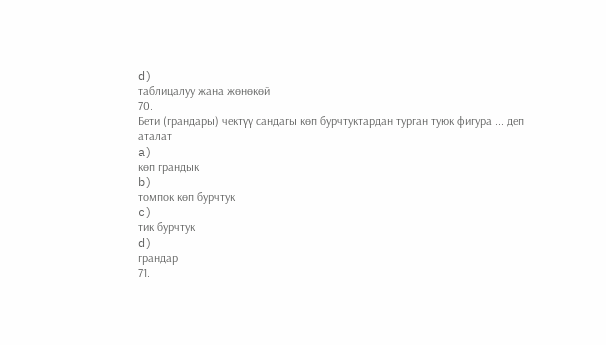d)
таблицалуу жана жөнөкөй
70.
Бети (грандары) чектүү сандагы көп бурчтуктардан турган туюк фигура ... деп аталат
a)
көп грандык
b)
томпок көп бурчтук
c)
тик бурчтук
d)
грандар
71.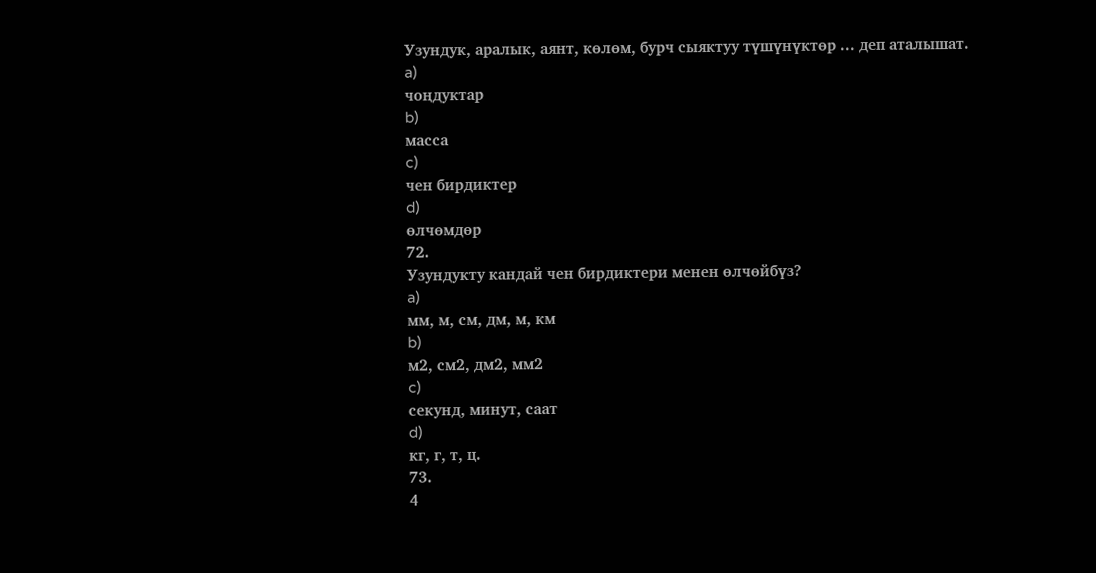Узундук, аралык, аянт, көлөм, бурч сыяктуу түшүнүктөр ... деп аталышат.
a)
чоңдуктар
b)
масса
c)
чен бирдиктер
d)
өлчөмдөр
72.
Узундукту кандай чен бирдиктери менен өлчөйбүз?
a)
мм, м, см, дм, м, км
b)
м2, см2, дм2, мм2
c)
секунд, минут, саат
d)
кг, г, т, ц.
73.
4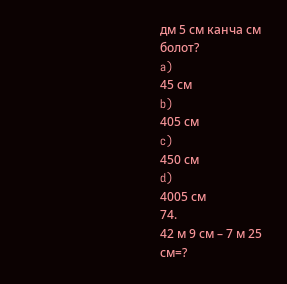дм 5 см канча см болот?
a)
45 см
b)
405 см
c)
450 см
d)
4005 см
74.
42 м 9 см – 7 м 25 см=?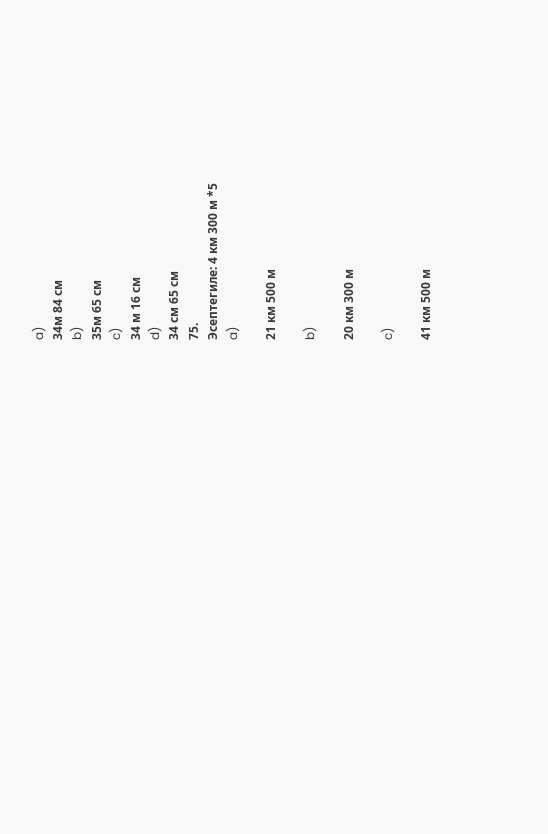a)
34м 84 см
b)
35м 65 см
c)
34 м 16 см
d)
34 см 65 см
75.
Эсептегиле: 4 км 300 м *5
a)

21 км 500 м

b)

20 км 300 м

c)

41 км 500 м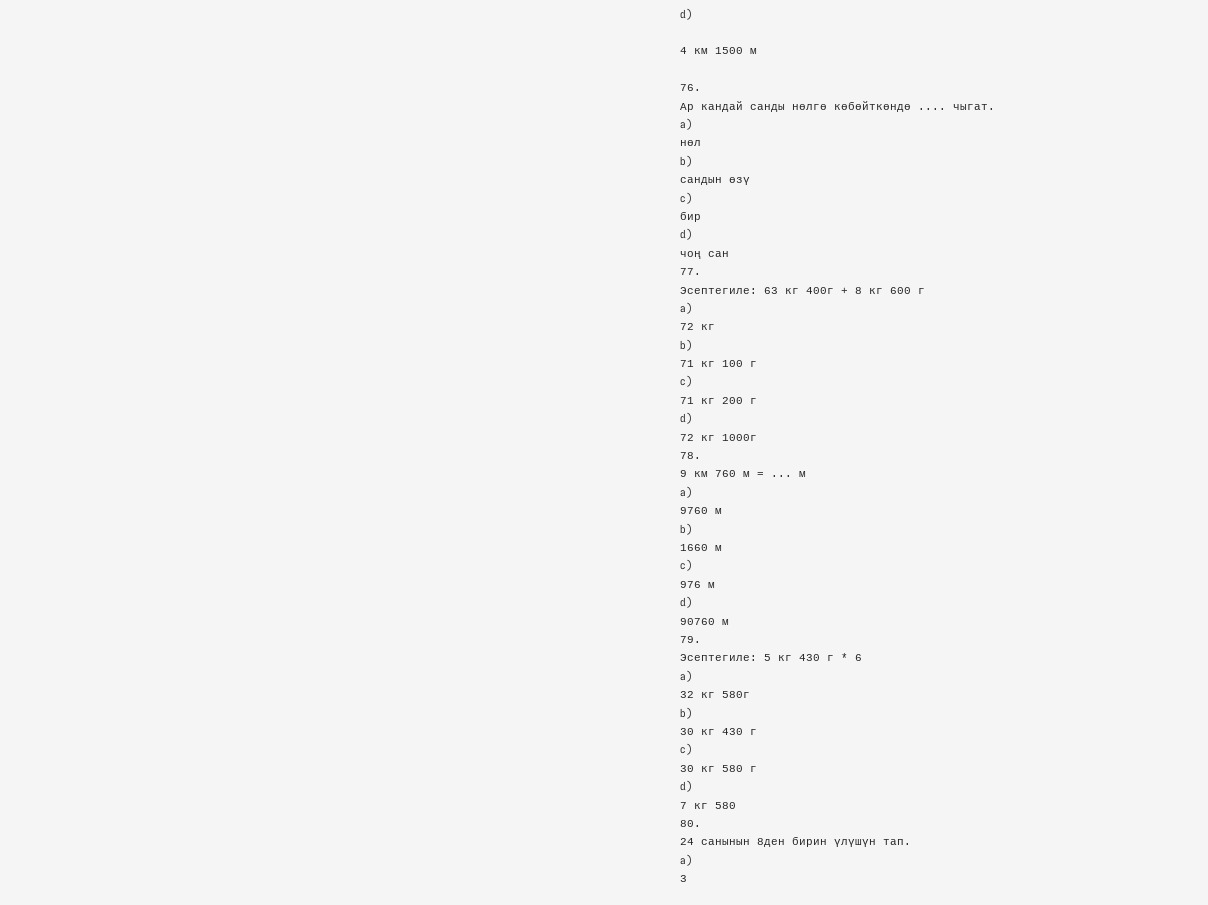d)

4 км 1500 м

76.
Ар кандай санды нөлгө көбөйткөндө .... чыгат.
a)
нөл
b)
сандын өзү
c)
бир
d)
чоң сан
77.
Эсептегиле: 63 кг 400г + 8 кг 600 г
a)
72 кг
b)
71 кг 100 г
c)
71 кг 200 г
d)
72 кг 1000г
78.
9 км 760 м = ... м
a)
9760 м
b)
1660 м
c)
976 м
d)
90760 м
79.
Эсептегиле: 5 кг 430 г * 6
a)
32 кг 580г
b)
30 кг 430 г
c)
30 кг 580 г
d)
7 кг 580
80.
24 санынын 8ден бирин үлүшүн тап.
a)
3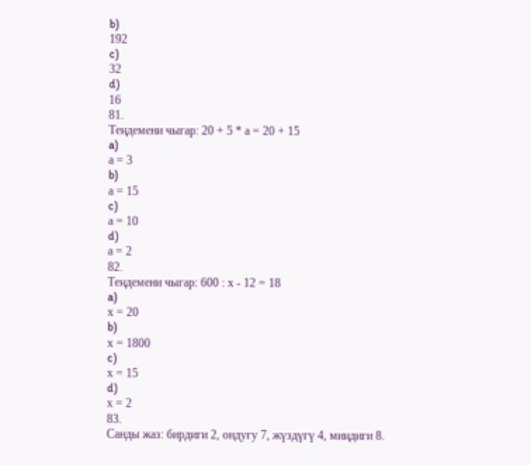b)
192
c)
32
d)
16
81.
Теңдемени чыгар: 20 + 5 * а = 20 + 15
a)
а = 3
b)
а = 15
c)
а = 10
d)
а = 2
82.
Теңдемени чыгар: 600 : х - 12 = 18
a)
х = 20
b)
х = 1800
c)
х = 15
d)
х = 2
83.
Санды жаз: бирдиги 2, ондугу 7, жүздүгү 4, миңдиги 8.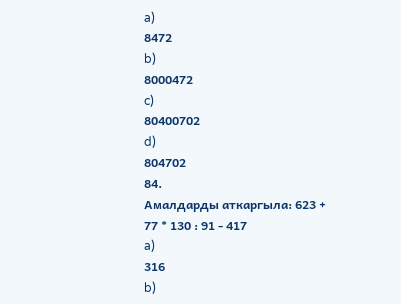a)
8472
b)
8000472
c)
80400702
d)
804702
84.
Амалдарды аткаргыла: 623 + 77 * 130 : 91 - 417
a)
316
b)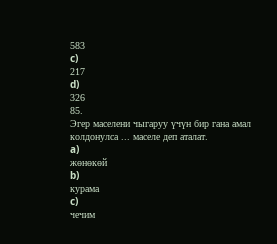583
c)
217
d)
326
85.
Эгер маселени чыгаруу үчүн бир гана амал колдонулса ... маселе деп аталат.
a)
жөнөкөй
b)
курама
c)
чечим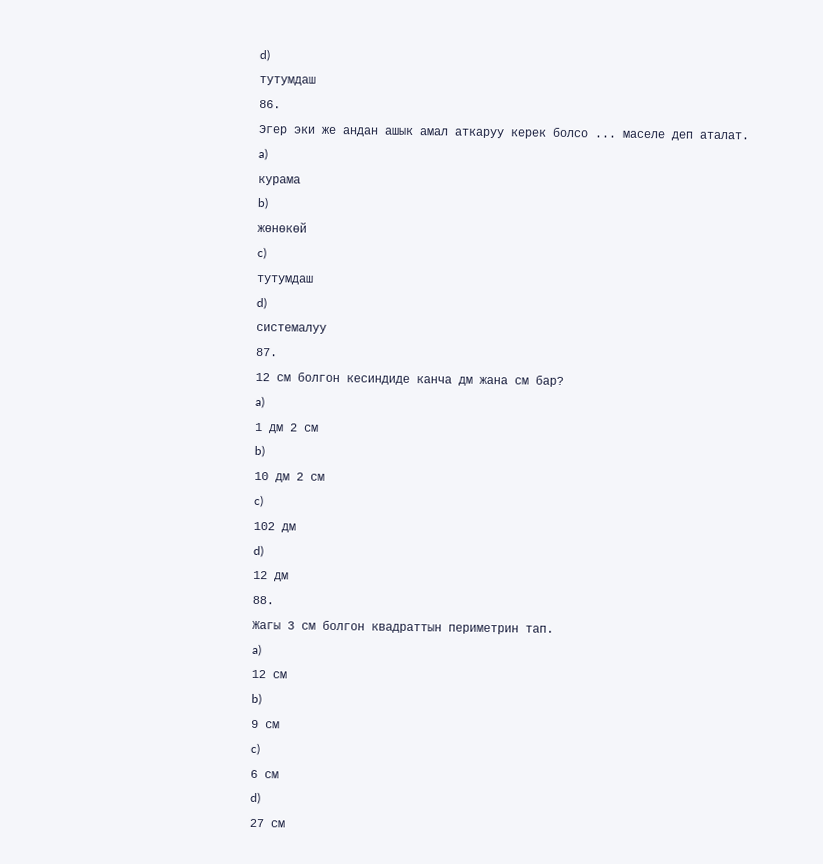d)
тутумдаш
86.
Эгер эки же андан ашык амал аткаруу керек болсо ... маселе деп аталат.
a)
курама
b)
жөнөкөй
c)
тутумдаш
d)
системалуу
87.
12 см болгон кесиндиде канча дм жана см бар?
a)
1 дм 2 см
b)
10 дм 2 см
c)
102 дм
d)
12 дм
88.
Жагы 3 см болгон квадраттын периметрин тап.
a)
12 см
b)
9 см
c)
6 см
d)
27 см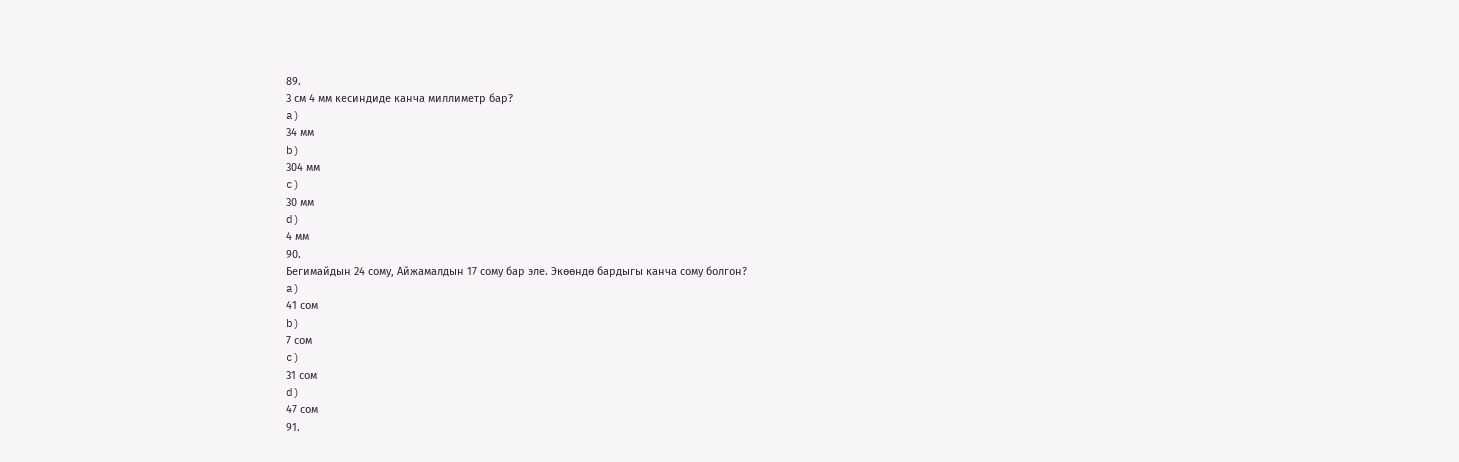89.
3 см 4 мм кесиндиде канча миллиметр бар?
a)
34 мм
b)
304 мм
c)
30 мм
d)
4 мм
90.
Бегимайдын 24 сому, Айжамалдын 17 сому бар эле. Экөөндө бардыгы канча сому болгон?
a)
41 сом
b)
7 сом
c)
31 сом
d)
47 сом
91.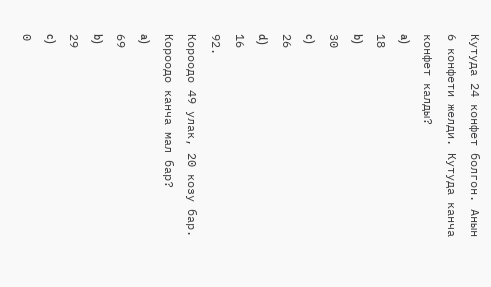Кутуда 24 конфет болгон. Анын 6 конфети желди. Кутуда канча конфет калды?
a)
18
b)
30
c)
26
d)
16
92.
Короодо 49 улак, 20 козу бар. Короодо канча мал бар?
a)
69
b)
29
c)
0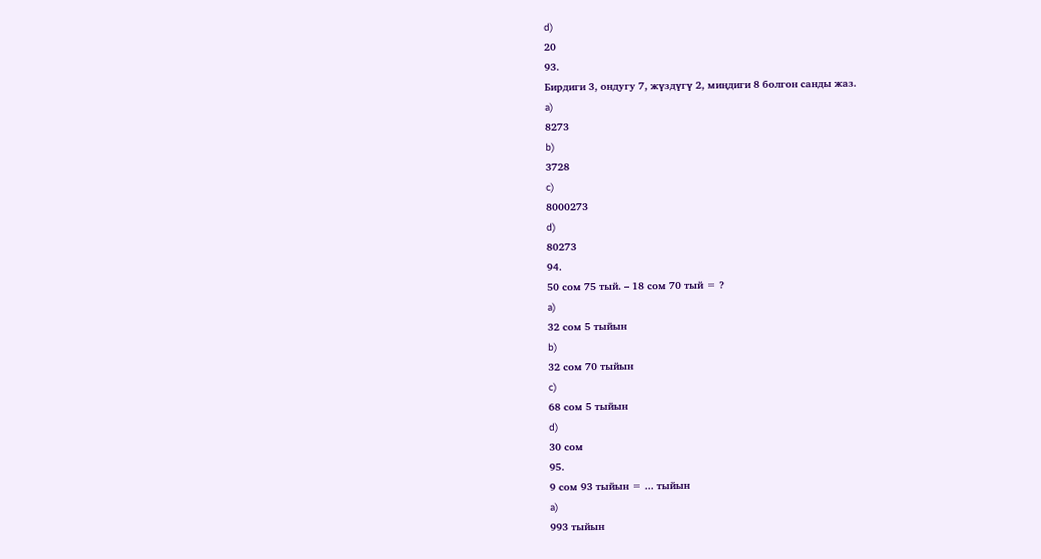d)
20
93.
Бирдиги 3, ондугу 7, жүздүгү 2, миңдиги 8 болгон санды жаз.
a)
8273
b)
3728
c)
8000273
d)
80273
94.
50 сом 75 тый. – 18 сом 70 тый = ?
a)
32 сом 5 тыйын
b)
32 сом 70 тыйын
c)
68 сом 5 тыйын
d)
30 сом
95.
9 сом 93 тыйын = ... тыйын
a)
993 тыйын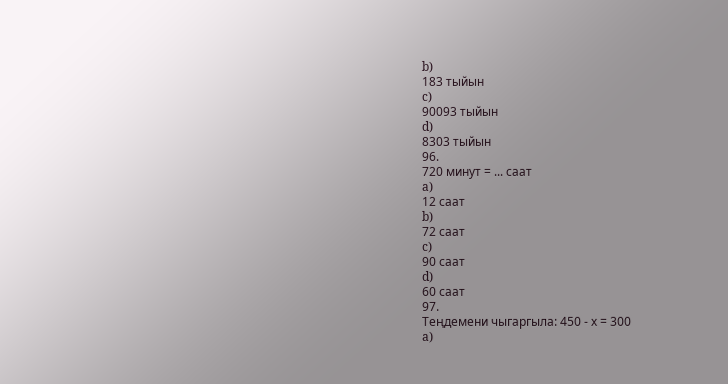b)
183 тыйын
c)
90093 тыйын
d)
8303 тыйын
96.
720 минут = ... саат
a)
12 саат
b)
72 саат
c)
90 саат
d)
60 саат
97.
Теңдемени чыгаргыла: 450 - х = 300
a)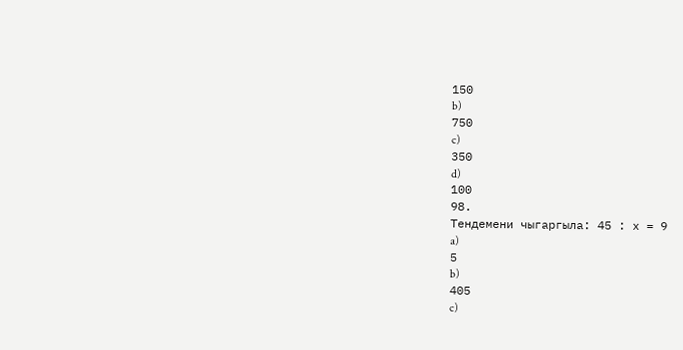150
b)
750
c)
350
d)
100
98.
Тендемени чыгаргыла: 45 : х = 9
a)
5
b)
405
c)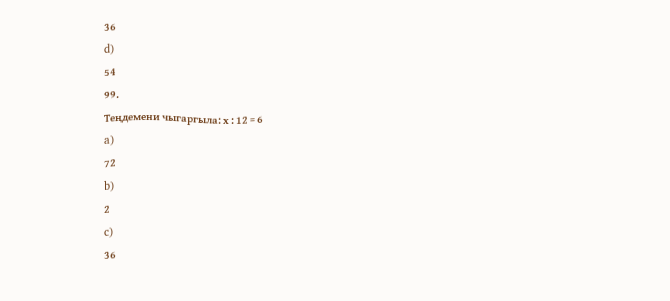36
d)
54
99.
Теңдемени чыгаргыла: х : 12 = 6
a)
72
b)
2
c)
36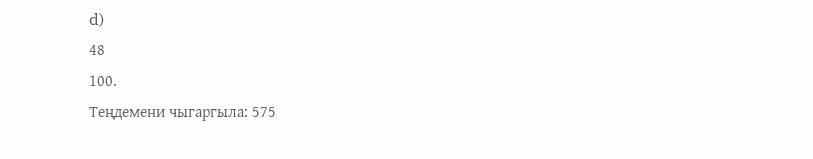d)
48
100.
Теңдемени чыгаргыла: 575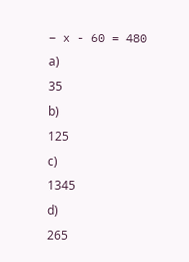– х - 60 = 480
a)
35
b)
125
c)
1345
d)
265